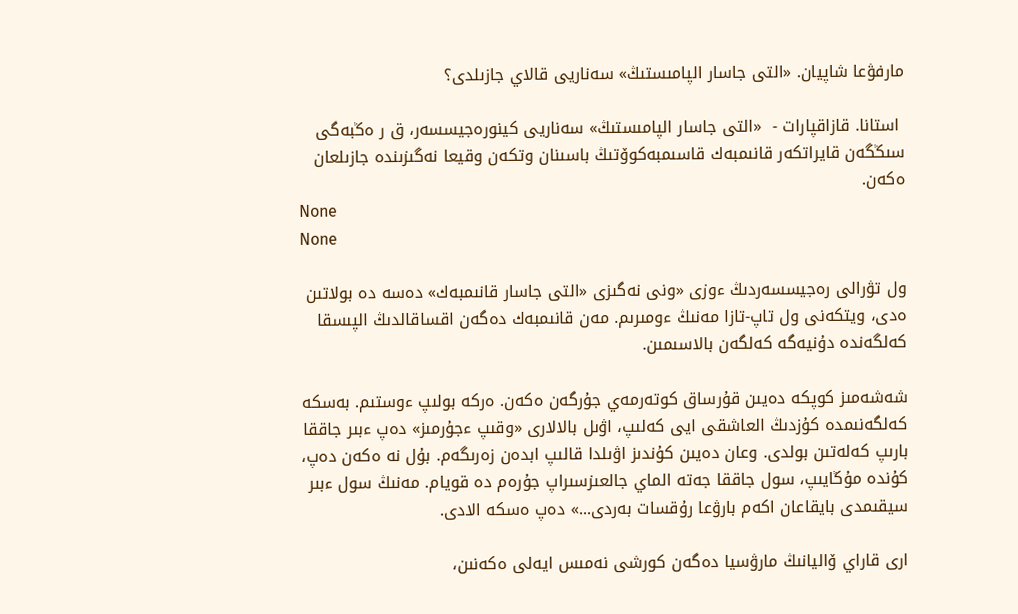مارفۋعا شاپيان. «التى جاسار الپامىستىڭ» سەناريى قالاي جازىلدى؟

 استانا. قازاقپارات -  «التى جاسار الپامىستىڭ» سەناريى كينورەجيسسەر، ق ر ەڭبەگى سىڭگەن قايراتكەر قانىمبەك قاسىمبەكوۆتىڭ باسىنان وتكەن وقيعا نەگىزىندە جازىلعان ەكەن.
None
None

ول تۋرالى رەجيسسەردىڭ ءوزى «ونى نەگىزى «التى جاسار قانىمبەك» دەسە دە بولاتىن ەدى، ويتكەنى ول تاپ-تازا مەنىڭ ءومىرىم. مەن قانىمبەك دەگەن اقساقالدىڭ الپىسقا كەلگەندە دۇنيەگە كەلگەن بالاسىمىن.

شەشەمىز كوپكە دەيىن قۇرساق كوتەرمەي جۇرگەن ەكەن. ەركە بولىپ ءوستىم. بەسكە كەلگەنىمدە كۇزدىڭ العاشقى ايى كەلىپ، اۋىل بالالارى «وقىپ ءجۇرمىز» دەپ ءبىر جاققا بارىپ كەلەتىن بولدى. وعان دەيىن كۇندىز اۋىلدا قالىپ ابدەن زەرىگەم. بۇل نە ەكەن دەپ، كۇندە مۇڭايىپ، سول جاققا جەتە الماي جالعىزسىراپ جۇرەم دە قويام. مەنىڭ سول ءبىر سيقىمدى بايقاعان اكەم بارۋعا رۇقسات بەردى...» دەپ ەسكە الادى.

ارى قاراي ۆاليانىڭ مارۋسيا دەگەن كورشى نەمىس ايەلى ەكەنىن،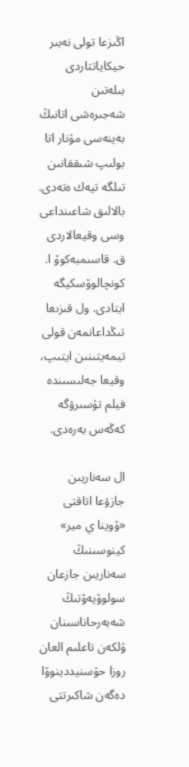اڭىزعا تولى نەبىر حيكاياتتاردى بىلەتىن شەجىرەشى اتانىڭ بەينەسى مۇنار اتا بولىپ شىققانىن تىلگە تيەك ەتەدى. بالالىق شاعىنداعى وسى وقيعالاردى ق. قاسىمبەكوۆ ا. كونچالوۆسكيگە ايتادى. ول قىزىعا تىڭداعانمەن قولى تيمەيتىنىن ايتىپ، وقيعا جەلىسىندە فيلم تۇسىرۋگە كەڭەس بەرەدى.

ال سەناريىن جازۋعا اتاقتى «ۆوينا ي مير» كينوسىنىڭ سەناريىن جازعان سولوۆيەۆتىڭ شەبەرحاناسىنان ۇلكەن تاعلىم العان روزا حۋسنيددينوۆا دەگەن شاكىرتتى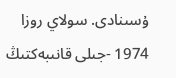ۇسىنادى. سولاي روزا 1974 -جىلى قانىبەكتىڭ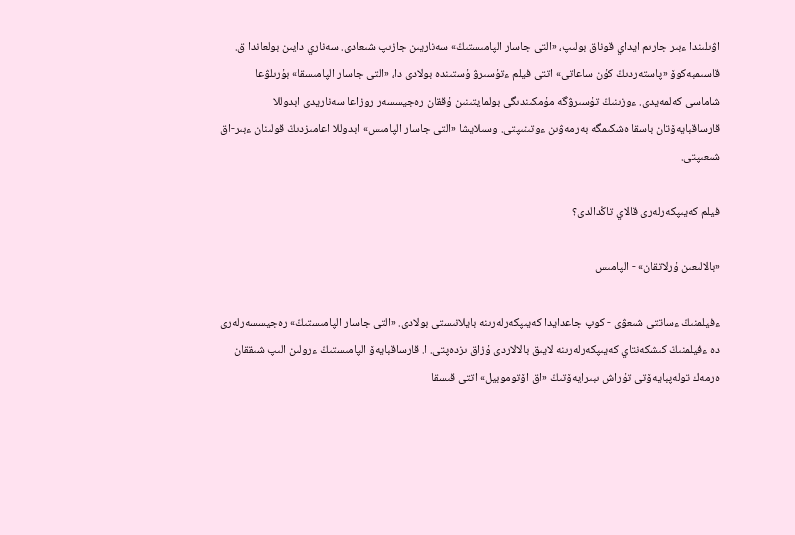اۋىلىندا ءبىر جارىم ايداي قوناق بولىپ، «التى جاسار الپامىستىڭ» سەناريىن جازىپ شىعادى. سەناري دايىن بولعاندا ق. قاسىمبەكوۆ «پاستەردىڭ كۇن ساعاتى» اتتى فيلم ءتۇسىرۋ ۇستىندە بولادى دا، «التى جاسار الپامىسقا» بۇرىلۋعا شاماسى كەلمەيدى. ءوزىنىڭ تۇسىرۋگە مۇمكىندىگى بولمايتىنىن ۇققان رەجيسسەر روزاعا سەناريدى ابدوللا قارساقبايەۆتان باسقا ەشكىمگە بەرمەۋىن ءوتىنىپتى. وسىلايشا «التى جاسار الپامىس» ابدوللا اعامىزدىڭ قولىنان ءبىر-اق شىعىپتى.

فيلم كەيىپكەرلەرى قالاي تاڭدالدى؟

«بالالىعىن ۇرلاتقان» - الپامىس

ءفيلمنىڭ ءساتتى شىعۋى - كوپ جاعدايدا كەيىپكەرلەرىنە بايلانىستى بولادى. «التى جاسار الپامىستىڭ» رەجيسسەرلەرى دە ءفيلمنىڭ كىشكەنتاي كەيىپكەرلەرىنە لايىق بالالاردى ۇزاق ىزدەپتى. ا. قارساقبايەۆ الپامىستىڭ ءرولىن الىپ شىققان ەرمەك تولەپبايەۆتى تۇراش ىبىرايەۆتىڭ «اق اۆتوموبيل» اتتى قىسقا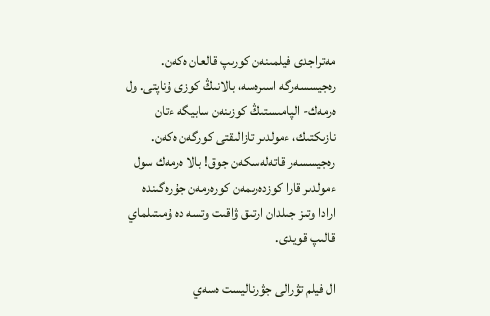مەتراجدى فيلمىنەن كورىپ قالعان ەكەن. رەجيسسەرگە اسىرەسە، بالانىڭ كوزى ۇناپتى. ول ەرمەك- الپامىستىڭ كوزىنەن سابيگە ءتان نازىكتىك، ءمولدىر تازالىقتى كورگەن ەكەن. رەجيسسەر قاتەلەسكەن جوق! بالا ەرمەك سول ءمولدىر قارا كوزدەرىمەن كورەرمەن جۇرەگىندە ارادا وتىز جىلدان ارتىق ۋاقىت وتسە دە ۇمىتىلماي قالىپ قويدى.

ال فيلم تۋرالى جۋرناليست ەسەي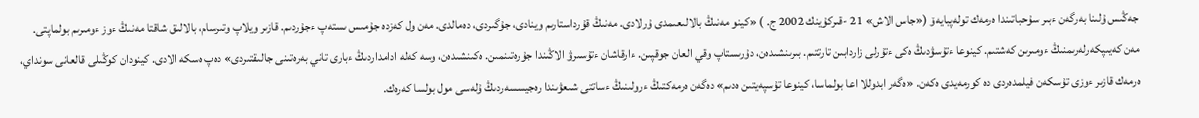جەڭىس ۇلىنا بەرگەن ءبىر سۇحباتىندا ەرمەك تولەپبايەۆ («جاس الاش» 21 -قىركۇينك 2002 ج. ) «كينو مەنىڭ بالالىعىمدى ۇرلادى. مەنىڭ قۇرداستارىم وينادى، جۇگىردى، دەمالدى. مەن ول كەزدە جۇمىس ىستەپ ءجۇردىم. قازىر ويلاپ وتىرسام، بالالىق شاقتا مەنىڭ ءوز ءومىرىم بولماپتى. مەن كەيىپكەرلەرىمنىڭ ءومىرىن كەشتىم. كينوعا ءتۇسۋدىڭ ەكى ءتۇرلى زاردابىن تارتتىم. بىرىنشىدەن، دۇرىستاپ وقي العان جوقپىن. ءارقاشان ءتۇسىرۋ الاڭىندا جۇرەتىنمىن. ەكىنشىدەن، وسە كەلە ادامداردىڭ ءبارى تاني بەرەتىنى جالىقتىردى» دەپ ەسكە الادى. كينودان كوڭىلى قالعانى سونداي، ەرمەك قازىر ءوزى تۇسكەن فيلمدەردى دە كورمەيدى ەكەن. «ەگەر ابدوللا اعا بولماسا، كينوعا تۇسپەيتىن ەدىم» دەگەن ەرمەكتىڭ ءرولىنىڭ ءساتتى شىعۋىندا رەجيسسەردىڭ ۇلەسى مول بولسا كەرەك.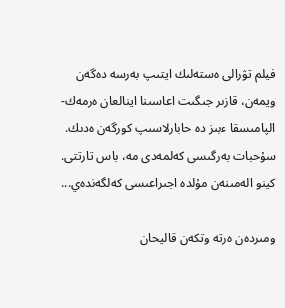فيلم تۋرالى ەستەلىك ايتىپ بەرسە دەگەن ويمەن، قازىر جىگىت اعاسىنا اينالعان ەرمەك- الپامىسقا ءبىز دە حابارلاسىپ كورگەن ەدىك. سۇحبات بەرگىسى كەلمەدى مە، باس تارتتى. كينو الەمىنەن مۇلدە اجىراعىسى كەلگەندەي...

ومىردەن ەرتە وتكەن قاليحان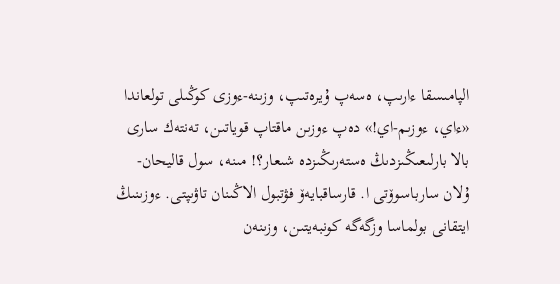الپامىسقا ءارىپ، ەسەپ ۇيرەتىپ، وزىنە-ءوزى كوڭىلى تولعاندا «ءاي، ءوزىم-اي!» دەپ ءوزىن ماقتاپ قوياتىن، تەنتەك سارى بالا بارلىعىڭىزدىڭ ەستەرىڭىزدە شىعار؟! مىنە، سول قاليحان- ۇلان سارباسوۆتى ا. قارساقبايەۆ فۋتبول الاڭىنان تاۋىپتى. ءوزىنىڭ ايتقانى بولماسا وزگەگە كونبەيتىن، وزىنەن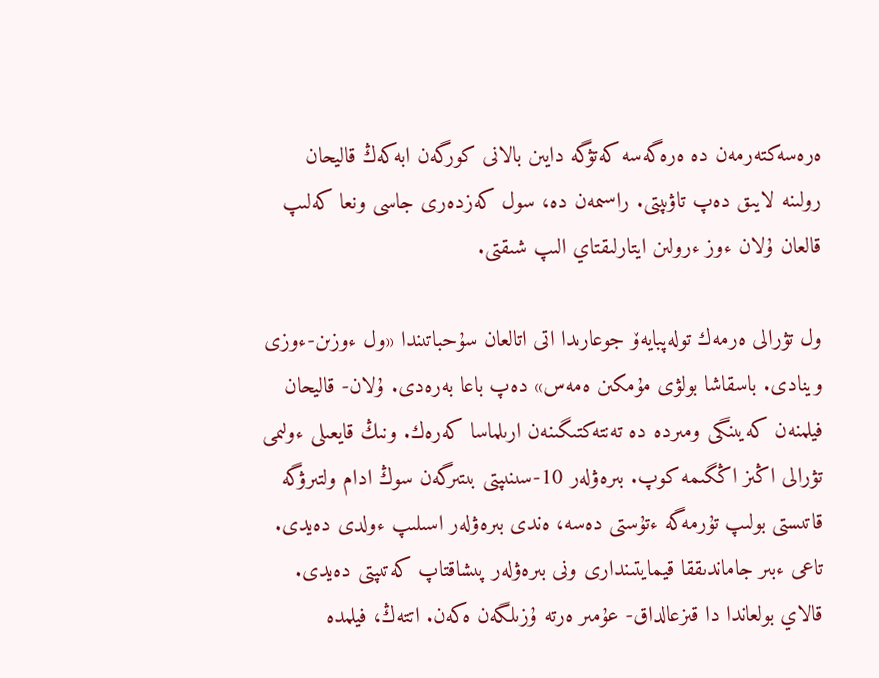ەرەسەكتەرمەن دە ەرەگەسە كەتۋگە دايىن بالانى كورگەن ابەكەڭ قاليحان رولىنە لايىق دەپ تاۋىپتى. راسىمەن دە، سول كەزدەرى جاسى ونعا كەلىپ قالعان ۇلان ءوز ءرولىن ايتارلىقتاي الىپ شىقتى.

ول تۋرالى ەرمەك تولەپبايەۆ جوعارىدا اتى اتالعان سۇحباتىندا «ول ءوزىن-ءوزى وينادى. باسقاشا بولۋى مۇمكىن ەمەس» دەپ باعا بەرەدى. ۇلان- قاليحان فيلمنەن كەيىنگى ومىردە دە تەنتەكتىگىنەن ارىلماسا كەرەك. ونىڭ قايعىلى ءولىمى تۋرالى اڭىز اڭگىمە كوپ. بىرەۋلەر 10-سىنىپتى بىتىرگەن سوڭ ادام ولتىرۋگە قاتىستى بولىپ تۇرمەگە ءتۇستى دەسە، ەندى بىرەۋلەر اسىلىپ ءولدى دەيدى. تاعى ءبىر جاماندىققا قيمايتىندارى ونى بىرەۋلەر پىشاقتاپ كەتىپتى دەيدى. قالاي بولعاندا دا قىزعالداق- عۇمىر ەرتە ۇزىلگەن ەكەن. اتتەڭ، فيلمدە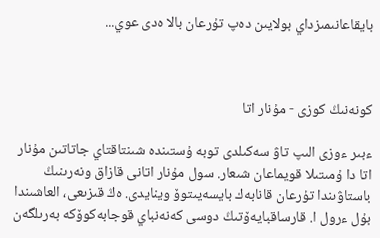بايقاعانىمىزداي بولايىن دەپ تۇرعان بالا ەدى عوي...



كونەنىڭ كوزى - مۇنار اتا

ءبىر ءوزى الىپ تاۋ سەكىلدى توبە ۇستىندە شىنتاقتاي جاتاتىن مۇنار اتا دا ۇمىتىلا قويماعان شىعار. سول مۇنار اتانى قازاق ونەرىنىڭ باستاۋىندا تۇرعان قانابەك بايسەيىتوۆ وينايدى. ەڭ قىزىعى، العاشىندا بۇل ءرول ا. قارساقبايەۆتىڭ دوسى كەنەنباي قوجابەكوۆكە بەرىلگەن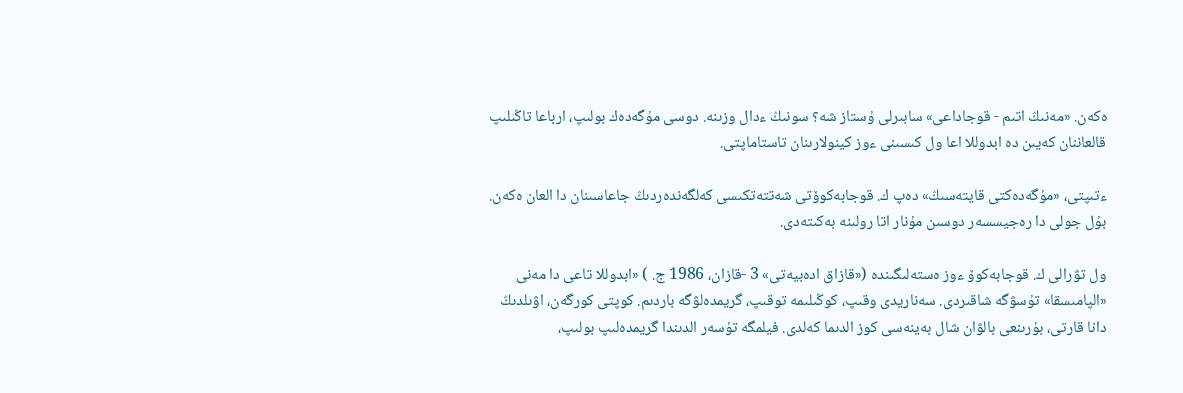ەكەن. «مەنىڭ اتىم - قوجاداعى» سابىرلى ۇستاز شە؟ سونىڭ ءدال وزىنە. دوسى مۇگەدەك بولىپ، ارباعا تاڭىلىپ قالعاننان كەيىن دە ابدوللا اعا ول كىسىنى ءوز كينولارىنان تاستاماپتى.

ءتىپتى، «مۇگەدەكتى قايتەسىڭ» دەپ ك. قوجابەكوۆتى شەتتەتكىسى كەلگەندەردىڭ جاعاسىنان دا العان ەكەن. بۇل جولى دا رەجيسسەر دوسىن مۇنار اتا رولىنە بەكىتەدى.

ول تۋرالى ك. قوجابەكوۆ ءوز ەستەلىگىندە («قازاق ادەبيەتى» 3 -قازان، 1986 ج. ) «ابدوللا تاعى دا مەنى «الپامىسقا» تۇسۋگە شاقىردى. سەناريدى وقىپ، كوڭىلىمە توقىپ، گريمدەلۋگە باردىم. كوپتى كورگەن، اۋىلدىڭ دانا قارتى، بۇرىنعى بالۋان شال بەينەسى كوز الدىما كەلدى. فيلمگە تۇسەر الدىندا گريمدەلىپ بولىپ،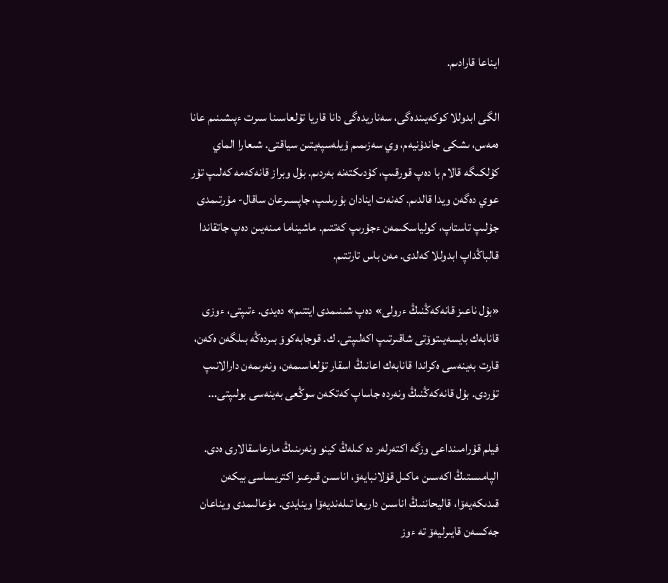ايناعا قارادىم.

الگى ابدوللا كوكەيىندەگى، سەناريدەگى دانا قاريا تۇلعاسىنا سىرت ءپىشىنىم عانا ەمەس، ىشكى جاندۇنيەم، وي سەزىمىم ۇيلەسپەيتىن سياقتى. شىعارا الماي كۇلكىگە قالام با دەپ قورقىپ، كۇدىكتەنە بەردىم. بۇل وبراز قانەكەمە كەلىپ تۇر عوي دەگەن ويدا قالدىم. كەنەت اينادان بۇرىلىپ، جاپسىرعان ساقال- مۇرتىمدى جۇلىپ تاستاپ، كولياسكىمەن ءجۇرىپ كەتتىم. ماشيناما مىنەيىن دەپ جاتقاندا قالباڭداپ ابدوللا كەلدى. مەن باس تارتتىم.

«بۇل ناعىز قانەكەڭنىڭ ءرولى» دەپ شىنىمدى ايتتىم» دەيدى. ءتىپتى، ءوزى قانابەك بايسەيىتوۆتى شاقىرتىپ اكەلىپتى. ك. قوجابەكوۆ بىردەڭە بىلگەن ەكەن، قارت بەينەسى ەكراندا قانابەك اعانىڭ اسقار تۇلعاسىمەن، ونەرىمەن دارالانىپ تۇردى. بۇل قانەكەڭنىڭ ونەردە جاساپ كەتكەن سوڭعى بەينەسى بولىپتى...

فيلم قۇرامىنداعى وزگە اكتەرلەر دە كىلەڭ كينو ونەرىنىڭ مارعاسقالارى ەدى. الپامىستىڭ اكەسىن ماكىل قۇلانبايەۆ، اناسىن قىرعىز اكتريساسى بيكەن قىدىكەيەۆا، قاليحاننىڭ اناسىن داريعا تىلەنديەۆا وينايدى. مۇعالىمدى ويناعان جەكسەن قايىرليەۆ تە ءوز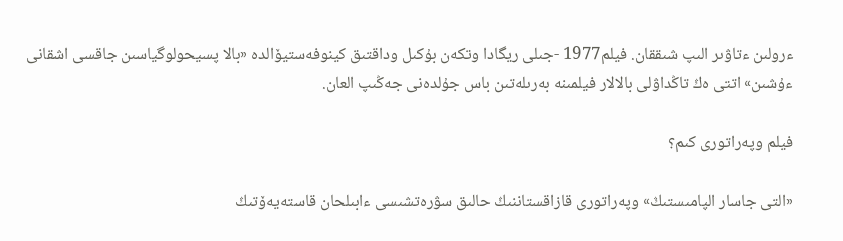ءرولىن ءتاۋىر الىپ شىققان. فيلم1977 -جىلى ريگادا وتكەن بۇكىل وداقتىق كينوفەستيۆالدە «بالا پسيحولوگياسىن جاقسى اشقانى ءۇشىن» اتتى ەڭ تاڭداۋلى بالالار فيلمىنە بەرىلەتىن باس جۇلدەنى جەڭىپ العان.

فيلم وپەراتورى كىم؟

«التى جاسار الپامىستىڭ» وپەراتورى قازاقستاننىڭ حالىق سۋرەتشىسى ءابىلحان قاستەيەۆتىڭ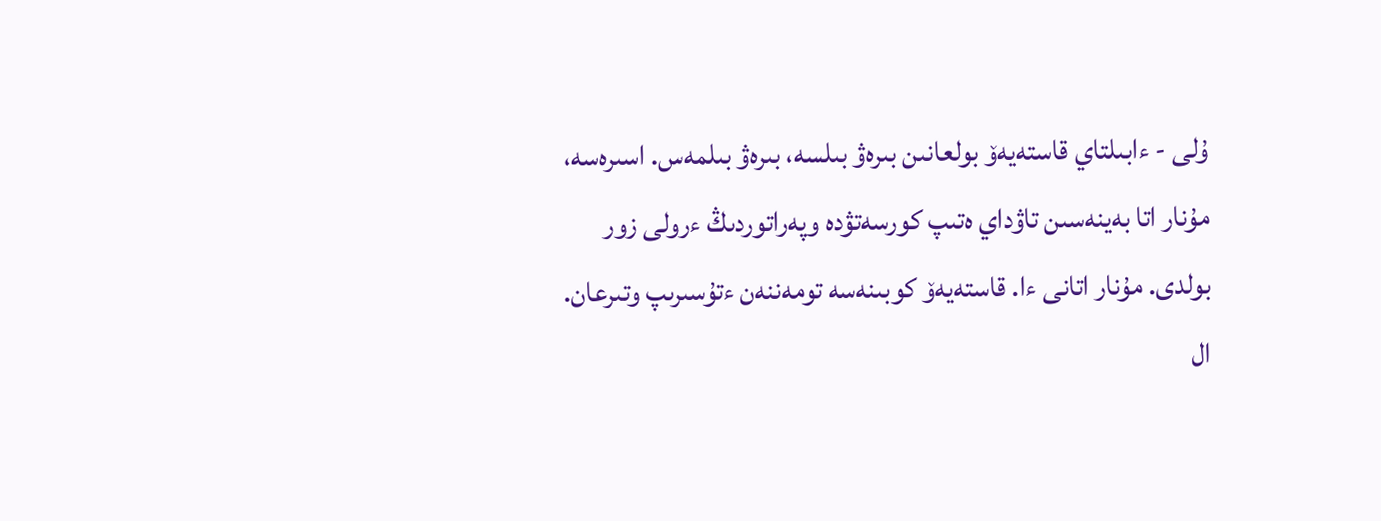ۇلى - ءابىلتاي قاستەيەۆ بولعانىن بىرەۋ بىلسە، بىرەۋ بىلمەس. اسىرەسە، مۇنار اتا بەينەسىن تاۋداي ەتىپ كورسەتۋدە وپەراتوردىڭ ءرولى زور بولدى. مۇنار اتانى ءا. قاستەيەۆ كوبىنەسە تومەننەن ءتۇسىرىپ وتىرعان. ال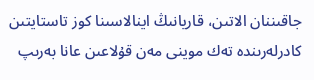جاقىننان الاتىن، قاريانىڭ اينالاسىنا كوز تاستايتىن كادرلەرىندە تەك موينى مەن قۇلاعىن عانا بەرىپ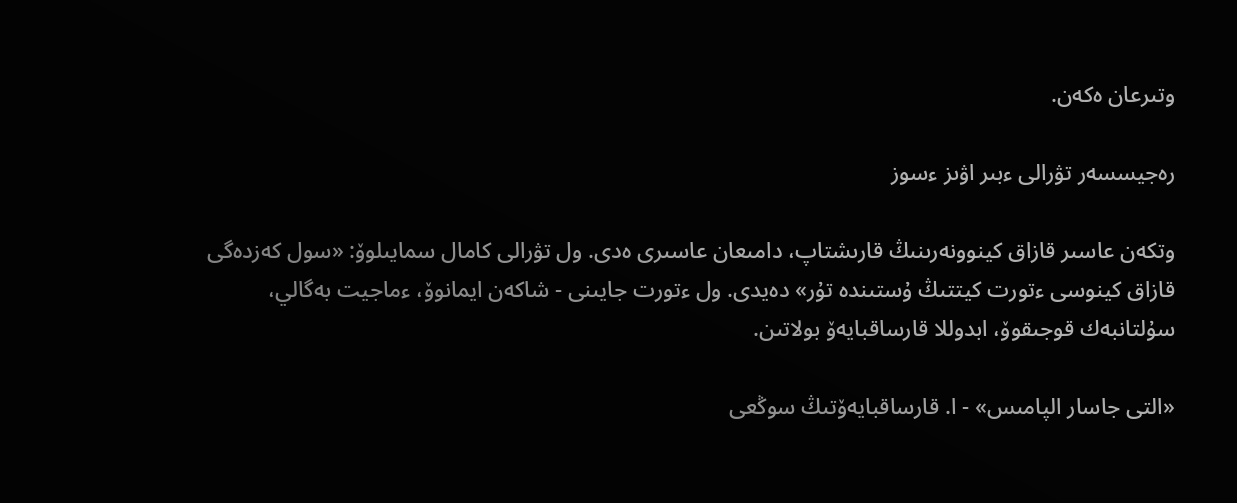وتىرعان ەكەن.

رەجيسسەر تۋرالى ءبىر اۋىز ءسوز

وتكەن عاسىر قازاق كينوونەرىنىڭ قارىشتاپ، دامىعان عاسىرى ەدى. ول تۋرالى كامال سمايىلوۆ: «سول كەزدەگى قازاق كينوسى ءتورت كيتتىڭ ۇستىندە تۇر» دەيدى. ول ءتورت جايىنى - شاكەن ايمانوۆ، ءماجيت بەگالي، سۇلتانبەك قوجىقوۆ، ابدوللا قارساقبايەۆ بولاتىن.

«التى جاسار الپامىس» - ا. قارساقبايەۆتىڭ سوڭعى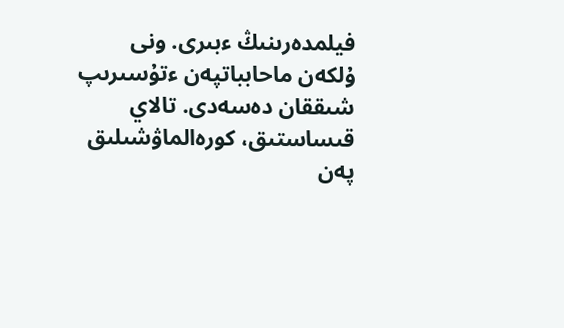فيلمدەرىنىڭ ءبىرى. ونى ۇلكەن ماحابباتپەن ءتۇسىرىپ شىققان دەسەدى. تالاي قىساستىق، كورەالماۋشىلىق پەن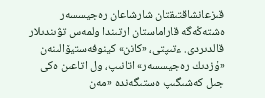قىزعانشاقتىقتان شارشاعان رەجيسسەر ەشتەڭەگە قاراماستان ارتىندا ولمەس تۋىندىلار قالدىردى. ءتىپتى، «كانن» كينوفەستيۆالىنەن «ۇزدىك رەجيسسەر» اتانىپ، ول اتاعىن ەكى جىل كەشىگىپ ەستىگەندە «مەن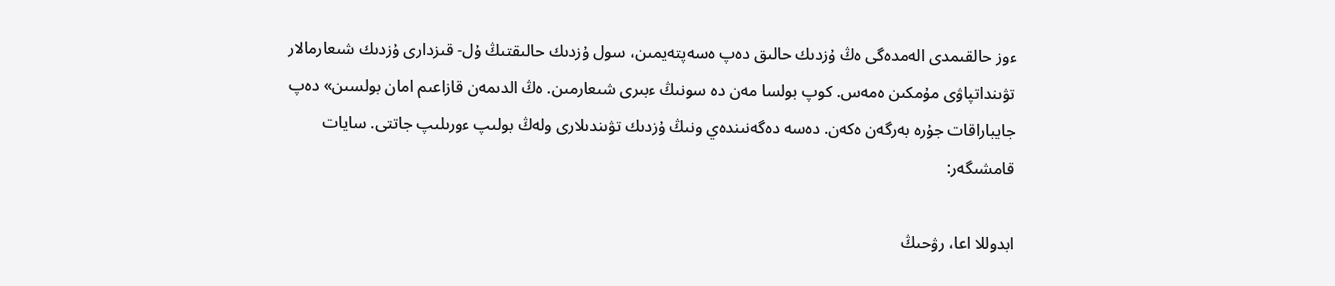ءوز حالقىمدى الەمدەگى ەڭ ۇزدىك حالىق دەپ ەسەپتەيمىن، سول ۇزدىك حالىقتىڭ ۇل- قىزدارى ۇزدىك شىعارمالار تۋىنداتپاۋى مۇمكىن ەمەس. كوپ بولسا مەن دە سونىڭ ءبىرى شىعارمىن. ەڭ الدىمەن قازاعىم امان بولسىن» دەپ جايباراقات جۇرە بەرگەن ەكەن. دەسە دەگەنىندەي ونىڭ ۇزدىك تۋىندىلارى ولەڭ بولىپ ءورىلىپ جاتتى. سايات قامشىگەر:

ابدوللا اعا، رۋحىڭ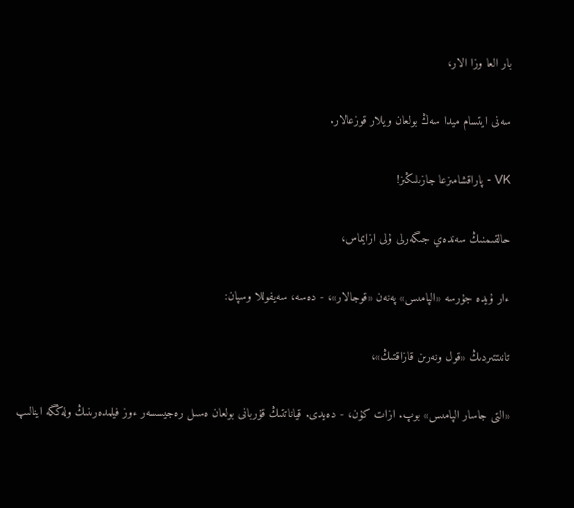بار العا وزا الار،

سەنى ايتسام ميدا سەڭ بولعان ويلار قوزعالار.

VK - پاراقشامىزعا جازىلىڭىز!

حالقىمنىڭ سەندەي جىگەرلى ۇلى ازايماس،

ءار ۇيدە جۇرسە «الپامىس» پەنەن «قوجالار»، - دەسە، سەيفوللا وسپان:

تانىتتىردىڭ «قول ونەرىن قازاقتىڭ»،

«التى جاسار الپامىس» بوپ. ازات كۇن، - دەيدى. قياناتتىڭ قۇربانى بولعان ەسىل رەجيسسەر ءوز فيلمدەرىنىڭ ولەڭگە اينالىپ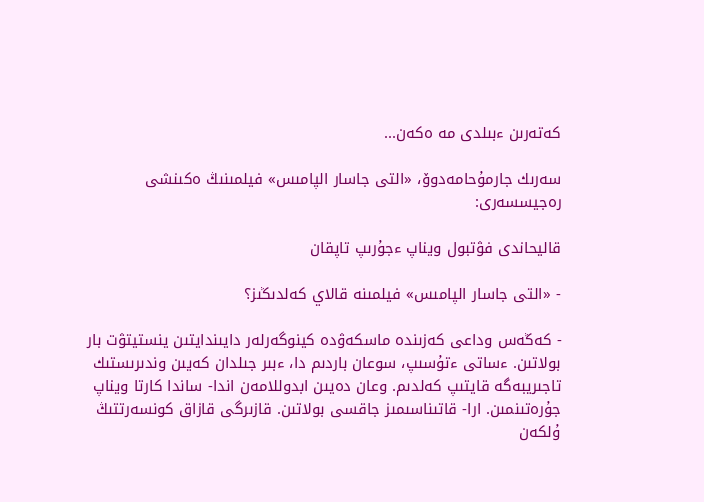كەتەرىن ءبىلدى مە ەكەن...

سەرىك جارمۇحامەدوۆ، «التى جاسار الپامىس» فيلمىنىڭ ەكىنشى رەجيسسەرى:

قاليحاندى فۋتبول ويناپ ءجۇرىپ تاپقان

- «التى جاسار الپامىس» فيلمىنە قالاي كەلدىڭىز؟

- كەڭەس وداعى كەزىندە ماسكەۋدە كينوگەرلەر دايىندايتىن ينستيتۋت بار بولاتىن. ءساتى ءتۇسىپ، سوعان باردىم دا، ءبىر جىلدان كەيىن وندىرىستىك تاجىريبەگە قايتىپ كەلدىم. وعان دەيىن ابدوللامەن اندا- ساندا كارتا ويناپ جۇرەتىنمىن. ارا- قاتىناسىمىز جاقسى بولاتىن. قازىرگى قازاق كونسەرتتىڭ ۇلكەن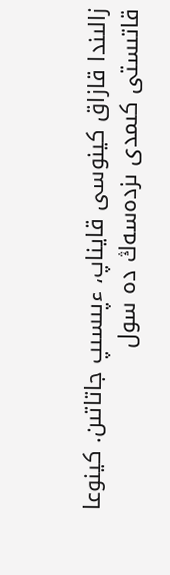زالىندا قازاق كينوسى قايناپ، ءپىسىپ جاتاتىن. كينوعا قاتىستى كىمدى ىزدەسەڭ دە سول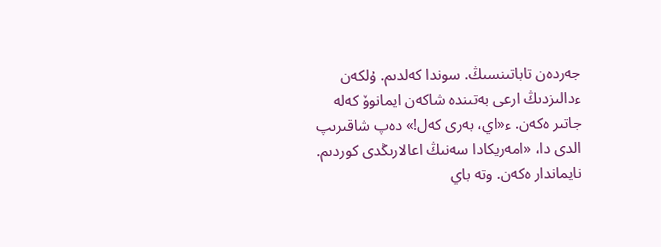جەردەن تاباتىنسىڭ. سوندا كەلدىم. ۇلكەن ءدالىزدىڭ ارعى بەتىندە شاكەن ايمانوۆ كەلە جاتىر ەكەن. ء«اي، بەرى كەل!» دەپ شاقىرىپ الدى دا، «امەريكادا سەنىڭ اعالارىڭدى كوردىم. نايماندار ەكەن. وتە باي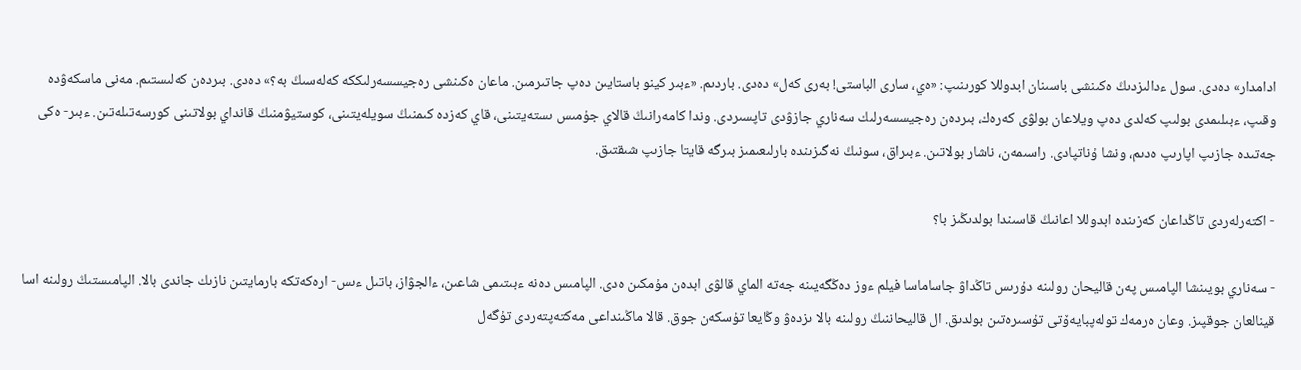ادامدار» دەدى. سول ءدالىزدىڭ ەكىنشى باسىنان ابدوللا كورىنىپ: «ەي، سارى الباستى! بەرى كەل» دەدى. باردىم. «ءبىر كينو باستايىن دەپ جاتىرمىن. ماعان ەكىنشى رەجيسسەرلىككە كەلەسىڭ بە؟» دەدى. بىردەن كەلىستىم. مەنى ماسكەۋدە وقىپ، ءبىلىمدى بولىپ كەلدى دەپ ويلاعان بولۋى كەرەك، بىردەن رەجيسسەرلىك سەناري جازۋدى تاپسىردى. وندا كامەرانىڭ قالاي جۇمىس ىستەيتىنى، قاي كەزدە كىمنىڭ سويلەيتىنى، كوستيۋمنىڭ قانداي بولاتىنى كورسەتىلەتىن. ءبىر- ەكى جەتىدە جازىپ اپارىپ ەدىم، ونشا ۇناتپادى. راسىمەن، ناشار بولاتىن. ءبىراق، سونىڭ نەگىزىندە بارلىعىمىز بىرگە قايتا جازىپ شىقتىق.

- اكتەرلەردى تاڭداعان كەزىندە ابدوللا اعانىڭ قاسىندا بولدىڭىز با؟

- سەناري بويىنشا الپامىس پەن قاليحان رولىنە دۇرىس تاڭداۋ جاساماسا فيلم ءوز دەڭگەيىنە جەتە الماي قالۋى ابدەن مۇمكىن ەدى. الپامىس دەنە ءبىتىمى شاعىن، ءالجۋاز، باتىل ءىس- ارەكەتكە بارمايتىن نازىك جاندى بالا. الپامىستىڭ رولىنە اسا قينالعان جوقپىز. وعان ەرمەك تولەپبايەۆتى تۇسىرەتىن بولدىق. ال قاليحاننىڭ رولىنە بالا ىزدەۋ وڭايعا تۇسكەن جوق. قالا ماڭىنداعى مەكتەپتەردى تۇگەل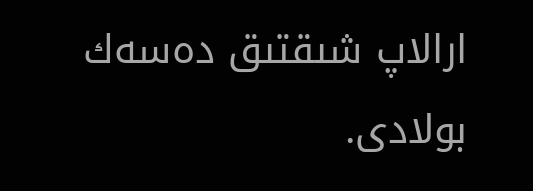ارالاپ شىقتىق دەسەك بولادى.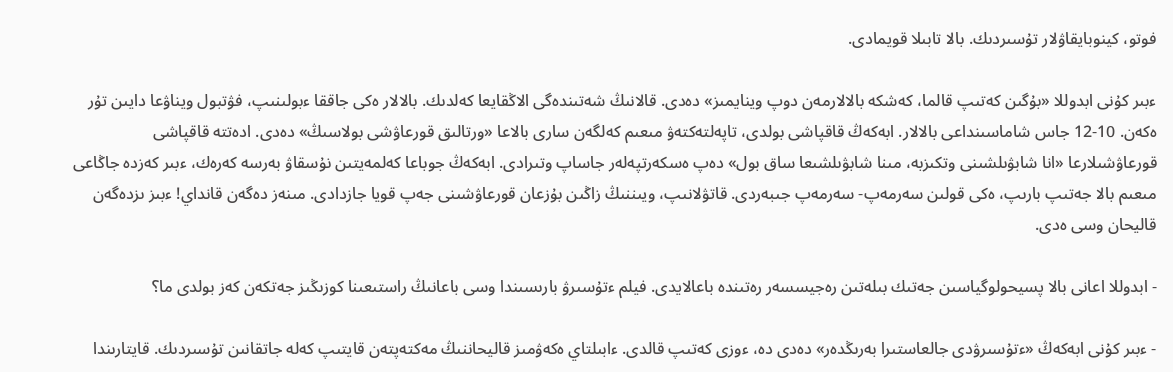فوتو، كينوبايقاۋلار تۇسىردىك. بالا تابىلا قويمادى.

ءبىر كۇنى ابدوللا «بۇگىن كەتىپ قالما، كەشكە بالالارمەن دوپ وينايمىز» دەدى. قالانىڭ شەتىندەگى الاڭقايعا كەلدىك. بالالار ەكى جاققا ءبولىنىپ، فۋتبول ويناۋعا دايىن تۇر ەكەن. 10-12 جاس شاماسىنداعى بالالار. ابەكەڭ قاقپاشى بولدى، تاپەلتەكتەۋ مىعىم كەلگەن سارى بالاعا «ورتالىق قورعاۋشى بولاسىڭ» دەدى. ادەتتە قاقپاشى قورعاۋشىلارعا «انا شابۋىلشىنى وتكىزبە، مىنا شابۋىلشىعا ساق بول» دەپ ەسكەرتپەلەر جاساپ وتىرادى. ابەكەڭ جوباعا كەلمەيتىن نۇسقاۋ بەرسە كەرەك، ءبىر كەزدە جاڭاعى مىعىم بالا جەتىپ بارىپ، ەكى قولىن سەرمەپ- سەرمەپ جىبەردى. قاتۋلانىپ، ويىننىڭ زاڭىن بۇزعان قورعاۋشىنى جەپ قويا جازدادى. مىنەز دەگەن قانداي! ءبىز ىزدەگەن قاليحان وسى ەدى.

- ابدوللا اعانى بالا پسيحولوگياسىن جەتىك بىلەتىن رەجيسسەر رەتىندە باعالايدى. فيلم ءتۇسىرۋ بارىسىندا وسى باعانىڭ راستىعىنا كوزىڭىز جەتكەن كەز بولدى ما؟

- ءبىر كۇنى ابەكەڭ «ءتۇسىرۋدى جالعاستىرا بەرىڭدەر» دەدى دە، ءوزى كەتىپ قالدى. ءابىلتاي ەكەۋمىز قاليحاننىڭ مەكتەپتەن قايتىپ كەلە جاتقانىن تۇسىردىك. قايتارىندا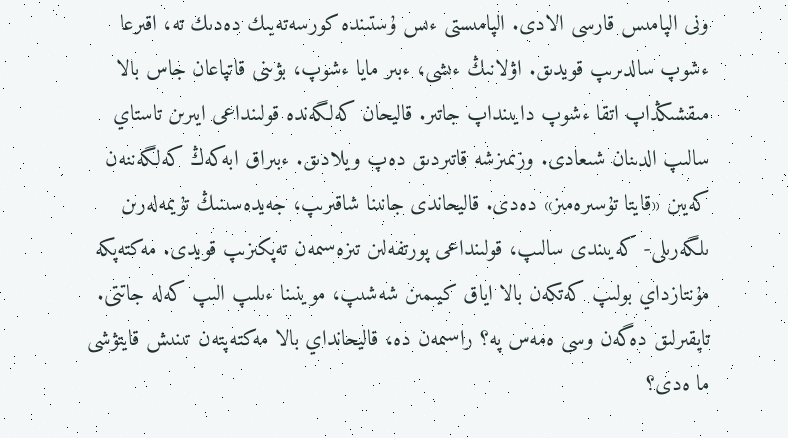ونى الپامىس قارسى الادى. الپامىستى ءىس ۇستىندە كورسەتەيىك دەدىك تە، اقىرعا ءشوپ سالدىرىپ قويدىق. اۋلانىڭ ءىشى، ءبىر مايا ءشوپ، بۋىنى قاتپاعان جاس بالا مىقشىڭداپ اتقا ءشوپ دايىنداپ جاتىر. قاليحان كەلگەندە قولىنداعى ايىرىن تاستاي سالىپ الدىنان شىعادى. وزىمىزشە قاتىردىق دەپ ويلادىق. ءبىراق ابەكەڭ كەلگەننەن كەيىن «قايتا تۇسىرەمىز» دەدى. قاليحاندى جانىنا شاقىرىپ، جەيدەسىنىڭ تۇيمەلەرىن ىلگەرىلى- كەيىندى سالىپ، قولىنداعى پورتفەلىن تىزەسىمەن تەپكىزىپ قويدى. مەكتەپكە مۇنتازداي بولىپ كەتكەن بالا اياق كيىمىن شەشىپ، موينىنا ءىلىپ الىپ كەلە جاتتى. تاپقىرلىق دەگەن وسى ەمەس پە؟ راسىمەن دە، قاليحانداي بالا مەكتەپتەن تىنىش قايتۋشى ما ەدى؟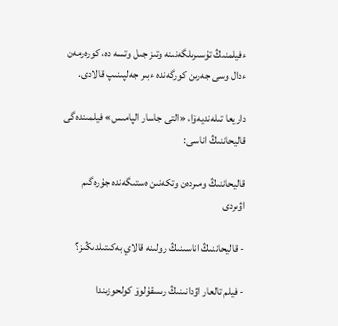ءفيلمنىڭ تۇسىرىلگەنىنە وتىز جىل وتسە دە، كورەرمەن ءدال وسى جەرىن كورگەندە ءبىر جەلپىنىپ قالادى.

داريعا تىلەنديەۆا، «التى جاسار الپامىس» فيلمىندەگى قاليحاننىڭ اناسى:

قاليحاننىڭ ومىردەن وتكەنىن ەستىگەندە جۇرەگىم اۋىردى

- قاليحاننىڭ اناسىنىڭ رولىنە قالاي بەكىتىلدىڭىز؟

- فيلم تالعار اۋدانىنىڭ رىسقۇلوۆ كولحوزىندا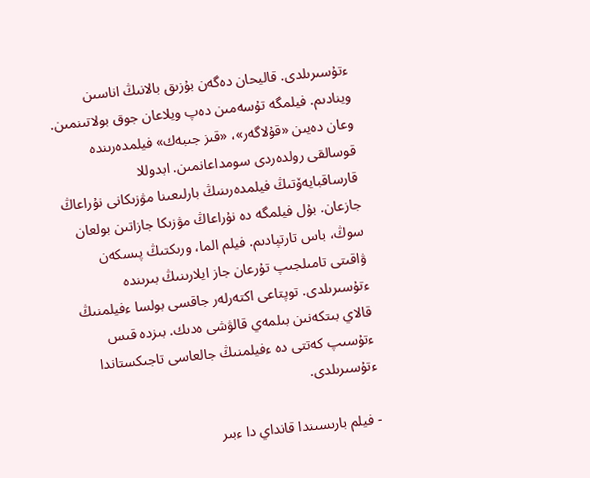ءتۇسىرىلدى. قاليحان دەگەن بۇزىق بالانىڭ اناسىن وينادىم. فيلمگە تۇسەمىن دەپ ويلاعان جوق بولاتىنمىن. وعان دەيىن «قۇلاگەر»، «قىز جىبەك» فيلمدەرىندە قوسالقى رولدەردى سومداعانمىن. ابدوللا قارساقبايەۆتىڭ فيلمدەرىنىڭ بارلىعىنا مۋزىكانى نۇراعاڭ جازعان. بۇل فيلمگە دە نۇراعاڭ مۋزىكا جازاتىن بولعان سوڭ، باس تارتپادىم. فيلم الما، ورىكتىڭ پىسكەن ۋاقىتى تامىلجىپ تۇرعان جاز ايلارىنىڭ بىرىندە ءتۇسىرىلدى. توپتاعى اكتەرلەر جاقسى بولسا ءفيلمنىڭ قالاي بىتكەنىن بىلمەي قالۋشى ەدىك. بىزدە قىس ءتۇسىپ كەتتى دە ءفيلمنىڭ جالعاسى تاجىكستاندا ءتۇسىرىلدى.

- فيلم بارىسىندا قانداي دا ءبىر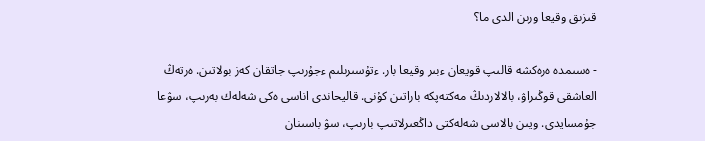قىزىق وقيعا ورىن الدى ما؟

- ەسىمدە ەرەكشە قالىپ قويعان ءبىر وقيعا بار. ءتۇسىرىلىم ءجۇرىپ جاتقان كەز بولاتىن. ەرتەڭ العاشقى قوڭىراۋ، بالالاردىڭ مەكتەپكە باراتىن كۇنى. قاليحاندى اناسى ەكى شەلەك بەرىپ، سۋعا جۇمسايدى. ويىن بالاسى شەلەكتى داڭعىرلاتىپ بارىپ، سۋ باسىنان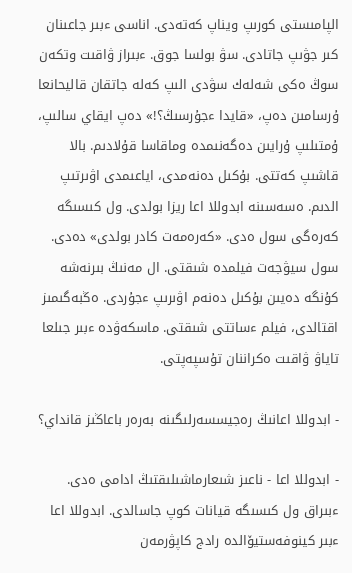الپامىستى كورىپ ويناپ كەتەدى. اناسى ءبىر جاعىنان كىر جۋىپ جاتادى. سۋ بولسا جوق. ءبىراز ۋاقىت وتكەن سوڭ ەكى شەلەك سۋدى الىپ كەلە جاتقان قاليحانعا ۇرسامىن دەپ، «قايدا ءجۇرسىڭ؟!» دەپ ايقاي سالىپ، ۇمتىلىپ ۇرايىن دەگەنىمدە وماقاسا قۇلادىم. بالا قاشىپ كەتتى. بۇكىل دەنەمدى، اياعىمدى اۋىرتىپ الدىم. ەسەسىنە ابدوللا اعا ريزا بولدى. ول كىسىگە كەرەگى سول ەدى. «كەرەمەت كادر بولدى» دەدى. سول سيۋجەت فيلمدە شىقتى. ال مەنىڭ بىرنەشە كۇنگە دەيىن بۇكىل دەنەم اۋىرىپ ءجۇردى. ەڭبەگىمىز اقتالدى، فيلم ءساتتى شىقتى. ماسكەۋدە ءبىر جىلعا تاياۋ ۋاقىت ەكراننان تۇسپەپتى.

- ابدوللا اعانىڭ رەجيسسەرلىگىنە بەرەر باعاڭىز قانداي؟

- ابدوللا اعا - ناعىز شىعارماشىلىقتىڭ ادامى ەدى. ءبىراق ول كىسىگە قيانات كوپ جاسالدى. ابدوللا اعا ءبىر كينوفەستيۆالدە رادج كاپۋرمەن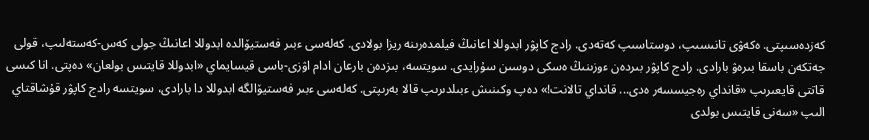كەزدەسىپتى. ەكەۋى تانىسىپ، دوستاسىپ كەتەدى. رادج كاپۋر ابدوللا اعانىڭ فيلمدەرىنە ريزا بولادى. كەلەسى ءبىر فەستيۆالدە ابدوللا اعانىڭ جولى كەس-كەستەلىپ، قولى جەتكەن باسقا بىرەۋ بارادى. رادج كاپۋر بىردەن ءوزىنىڭ ەسكى دوسىن سۇرايدى. سويتسە، بىزدەن بارعان ادام اۋزى-باسى قيسايماي «ابدوللا قايتىس بولعان» دەپتى. انا كىسى قاتتى قايعىرىپ «قانداي رەجيسسەر ەدى... قانداي تالانت!» دەپ وكىنىش ءبىلدىرىپ قالا بەرىپتى. كەلەسى ءبىر فەستيۆالگە ابدوللا دا بارادى، سويتسە رادج كاپۋر قۇشاقتاي الىپ «سەنى قايتىس بولدى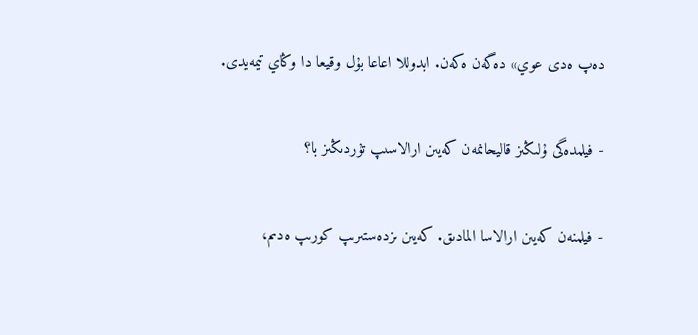دەپ ەدى عوي» دەگەن ەكەن. ابدوللا اعاعا بۇل وقيعا دا وڭاي تيمەيدى.

- فيلمدەگى ۇلىڭىز قاليحانمەن كەيىن ارالاسىپ تۇردىڭىز با؟

- فيلمنەن كەيىن ارالاسا المادىق. كەيىن ىزدەستىرىپ كورىپ ەدىم،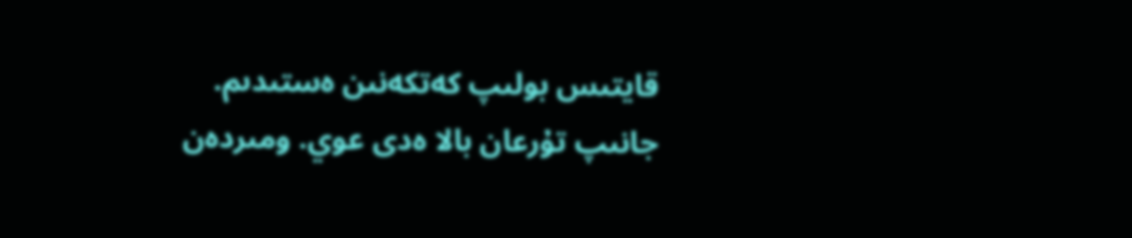قايتىس بولىپ كەتكەنىن ەستىدىم. جانىپ تۇرعان بالا ەدى عوي. ومىردەن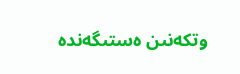وتكەنىن ەستىگەندە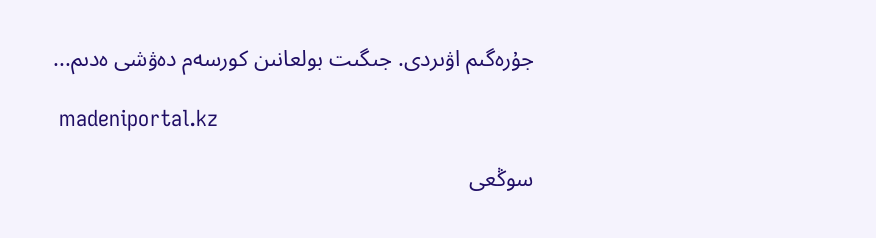جۇرەگىم اۋىردى. جىگىت بولعانىن كورسەم دەۋشى ەدىم...

 madeniportal.kz

سوڭعى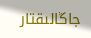جاڭالىقتار